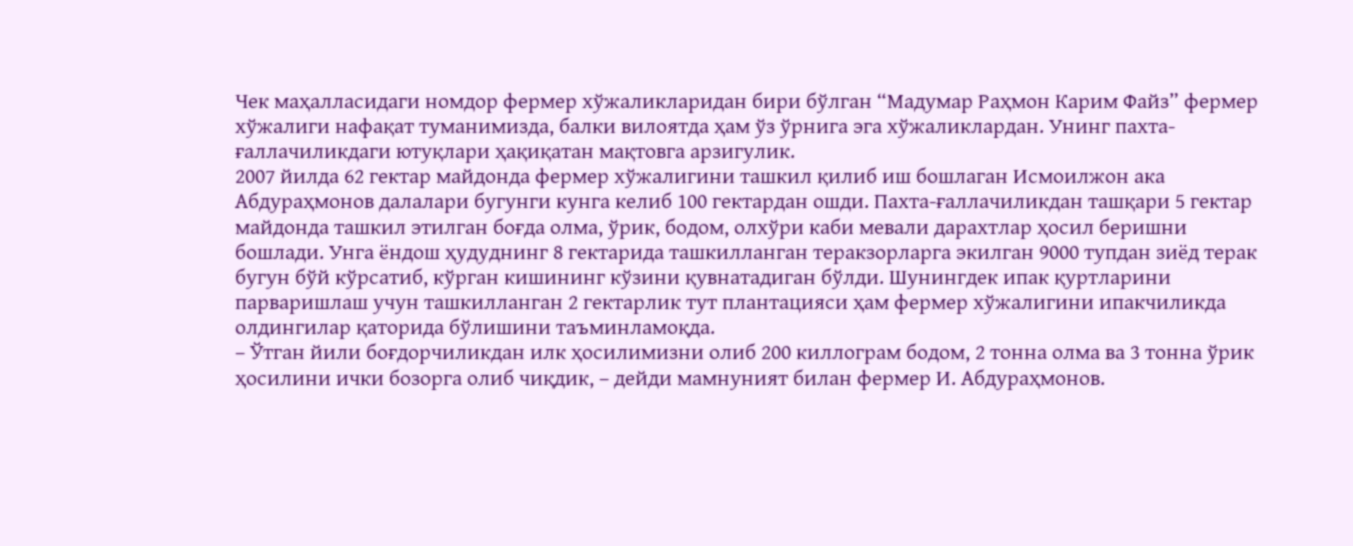Чек маҳалласидаги номдор фермер хўжаликларидан бири бўлган “Мадумар Раҳмон Карим Файз” фермер хўжалиги нафақат туманимизда, балки вилоятда ҳам ўз ўрнига эга хўжаликлардан. Унинг пахта-ғаллачиликдаги ютуқлари ҳақиқатан мақтовга арзигулик.
2007 йилда 62 гектар майдонда фермер хўжалигини ташкил қилиб иш бошлаган Исмоилжон ака Абдураҳмонов далалари бугунги кунга келиб 100 гектардан ошди. Пахта-ғаллачиликдан ташқари 5 гектар майдонда ташкил этилган боғда олма, ўрик, бодом, олхўри каби мевали дарахтлар ҳосил беришни бошлади. Унга ёндош ҳудуднинг 8 гектарида ташкилланган теракзорларга экилган 9000 тупдан зиёд терак бугун бўй кўрсатиб, кўрган кишининг кўзини қувнатадиган бўлди. Шунингдек ипак қуртларини парваришлаш учун ташкилланган 2 гектарлик тут плантацияси ҳам фермер хўжалигини ипакчиликда олдингилар қаторида бўлишини таъминламоқда.
– Ўтган йили боғдорчиликдан илк ҳосилимизни олиб 200 киллограм бодом, 2 тонна олма ва 3 тонна ўрик ҳосилини ички бозорга олиб чиқдик, – дейди мамнуният билан фермер И. Абдураҳмонов.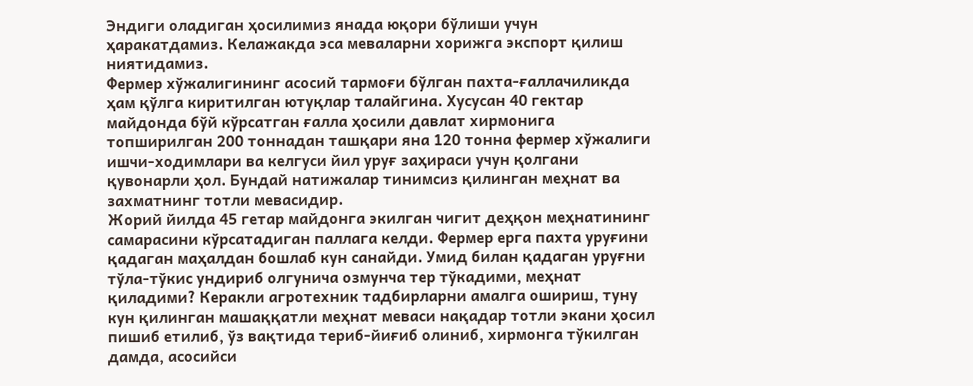Эндиги оладиган ҳосилимиз янада юқори бўлиши учун ҳаракатдамиз. Келажакда эса меваларни хорижга экспорт қилиш ниятидамиз.
Фермер хўжалигининг асосий тармоғи бўлган пахта-ғаллачиликда ҳам қўлга киритилган ютуқлар талайгина. Хусусан 40 гектар майдонда бўй кўрсатган ғалла ҳосили давлат хирмонига топширилган 200 тоннадан ташқари яна 120 тонна фермер хўжалиги ишчи-ходимлари ва келгуси йил уруғ заҳираси учун қолгани қувонарли ҳол. Бундай натижалар тинимсиз қилинган меҳнат ва захматнинг тотли мевасидир.
Жорий йилда 45 гетар майдонга экилган чигит деҳқон меҳнатининг самарасини кўрсатадиган паллага келди. Фермер ерга пахта уруғини қадаган маҳалдан бошлаб кун санайди. Умид билан қадаган уруғни тўла-тўкис ундириб олгунича озмунча тер тўкадими, меҳнат қиладими? Керакли агротехник тадбирларни амалга ошириш, туну кун қилинган машаққатли меҳнат меваси нақадар тотли экани ҳосил пишиб етилиб, ўз вақтида териб-йиғиб олиниб, хирмонга тўкилган дамда, асосийси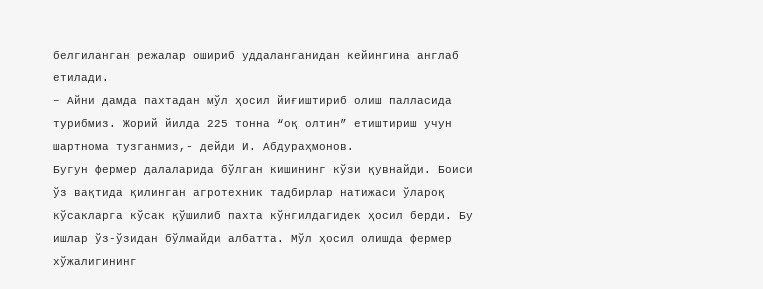белгиланган режалар ошириб уддаланганидан кейингина англаб етилади.
– Айни дамда пахтадан мўл ҳосил йиғиштириб олиш палласида турибмиз. Жорий йилда 225 тонна “оқ олтин” етиштириш учун шартнома тузганмиз,- дейди И. Абдураҳмонов.
Бугун фермер далаларида бўлган кишининг кўзи қувнайди. Боиси ўз вақтида қилинган агротехник тадбирлар натижаси ўлароқ кўсакларга кўсак қўшилиб пахта кўнгилдагидек ҳосил берди. Бу ишлар ўз-ўзидан бўлмайди албатта. Мўл ҳосил олишда фермер хўжалигининг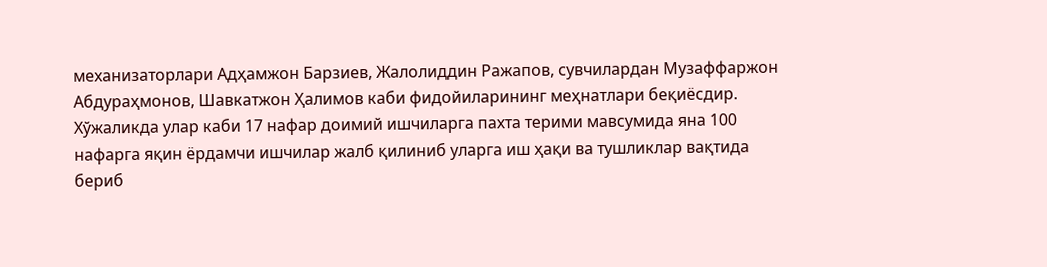механизаторлари Адҳамжон Барзиев, Жалолиддин Ражапов, сувчилардан Музаффаржон Абдураҳмонов, Шавкатжон Ҳалимов каби фидойиларининг меҳнатлари беқиёсдир. Хўжаликда улар каби 17 нафар доимий ишчиларга пахта терими мавсумида яна 100 нафарга яқин ёрдамчи ишчилар жалб қилиниб уларга иш ҳақи ва тушликлар вақтида бериб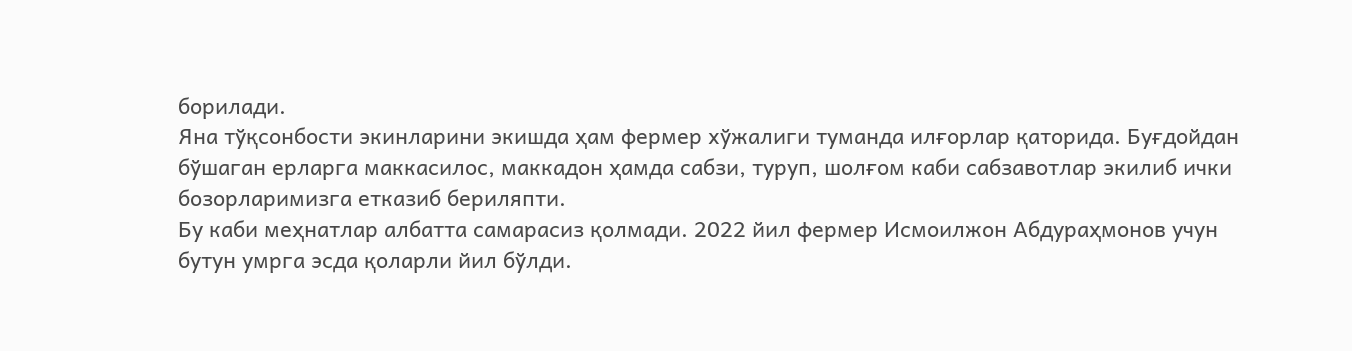борилади.
Яна тўқсонбости экинларини экишда ҳам фермер хўжалиги туманда илғорлар қаторида. Буғдойдан бўшаган ерларга маккасилос, маккадон ҳамда сабзи, туруп, шолғом каби сабзавотлар экилиб ички бозорларимизга етказиб бериляпти.
Бу каби меҳнатлар албатта самарасиз қолмади. 2022 йил фермер Исмоилжон Абдураҳмонов учун бутун умрга эсда қоларли йил бўлди.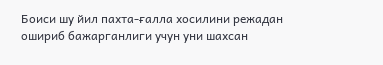Боиси шу йил пахта-ғалла хосилини режадан ошириб бажарганлиги учун уни шахсан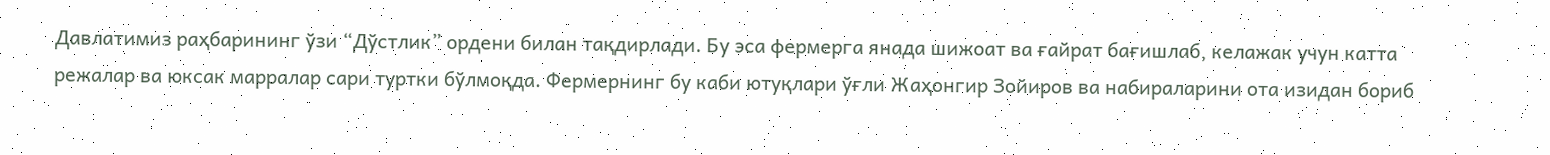Давлатимиз раҳбарининг ўзи “Дўстлик” ордени билан тақдирлади. Бу эса фермерга янада шижоат ва ғайрат бағишлаб, келажак учун катта режалар ва юксак марралар сари туртки бўлмоқда. Фермернинг бу каби ютуқлари ўғли Жаҳонгир Зойиров ва набираларини ота изидан бориб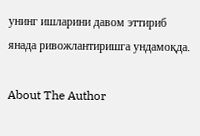унинг ишларини давом эттириб янада ривожлантиришга ундамоқда.

About The Author